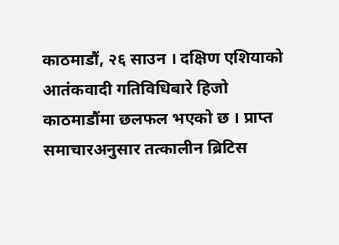काठमाडौं, २६ साउन । दक्षिण एशियाको आतंकवादी गतिविधिबारे हिजो काठमाडौंमा छलफल भएको छ । प्राप्त समाचारअनुसार तत्कालीन ब्रिटिस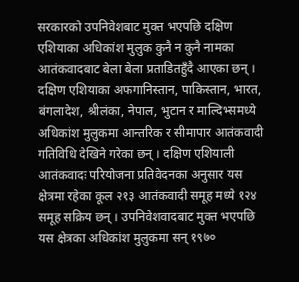सरकारको उपनिवेशबाट मुक्त भएपछि दक्षिण एशियाका अधिकांश मुलुक कुनै न कुनै नामका आतंकवादबाट बेला बेला प्रताडितहुँदै आएका छन् । दक्षिण एशियाका अफगानिस्तान, पाकिस्तान, भारत, बंगलादेश, श्रीलंका, नेपाल, भुटान र माल्दिभ्समध्ये अधिकांश मुलुकमा आन्तरिक र सीमापार आतंकवादी गतिविधि देखिने गरेका छन् । दक्षिण एशियाली आतंकवादः परियोजना प्रतिवेदनका अनुसार यस क्षेत्रमा रहेका कूल २१३ आतंकवादी समूह मध्ये १२४ समूह सक्रिय छन् । उपनिवेशवादबाट मुक्त भएपछि यस क्षेत्रका अधिकांश मुलुकमा सन् १९७०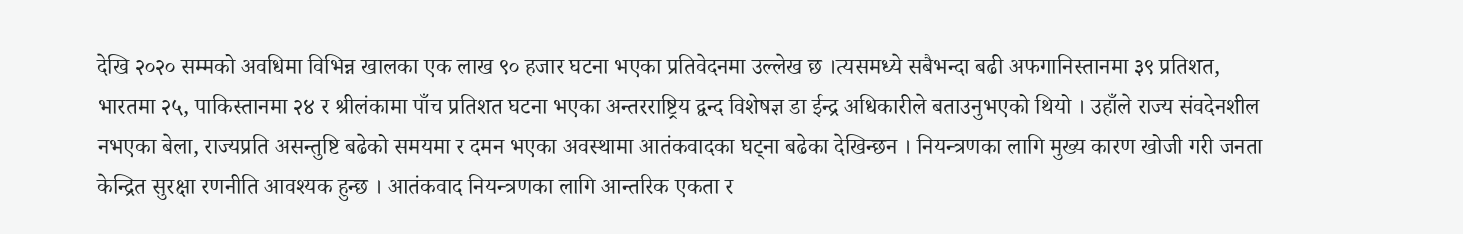देखि २०२० सम्मको अवधिमा विभिन्न खालका एक लाख ९० हजार घटना भएका प्रतिवेदनमा उल्लेख छ ।त्यसमध्ये सबैभन्दा बढी अफगानिस्तानमा ३९ प्रतिशत, भारतमा २५, पाकिस्तानमा २४ र श्रीलंकामा पाँच प्रतिशत घटना भएका अन्तरराष्ट्रिय द्वन्द विशेषज्ञ डा ईन्द्र अधिकारीले बताउनुभएको थियो । उहाँले राज्य संवदेनशील नभएका बेला, राज्यप्रति असन्तुष्टि बढेको समयमा र दमन भएका अवस्थामा आतंकवादका घट्ना बढेका देखिन्छन । नियन्त्रणका लागि मुख्य कारण खोजी गरी जनता केन्द्रित सुरक्षा रणनीति आवश्यक हुन्छ । आतंकवाद नियन्त्रणका लागि आन्तरिक एकता र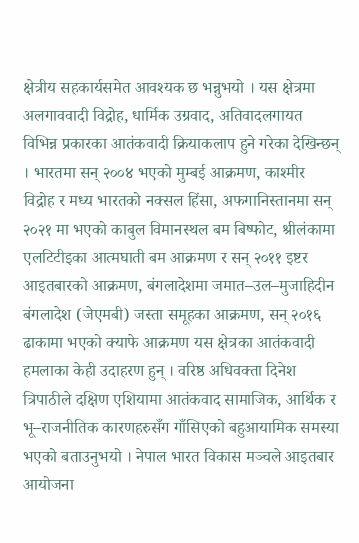क्षेत्रीय सहकार्यसमेत आवश्यक छ भन्नुभयो । यस क्षेत्रमा अलगाववादी विद्रोह, धार्मिक उग्रवाद, अतिवादलगायत विभिन्न प्रकारका आतंकवादी क्रियाकलाप हुने गरेका देखिन्छन् । भारतमा सन् २००४ भएको मुम्बई आक्रमण, काश्मीर विद्रोह र मध्य भारतको नक्सल हिंसा, अफगानिस्तानमा सन् २०२१ मा भएको काबुल विमानस्थल बम बिष्फोट, श्रीलंकामा एलटिटीइका आत्मघाती बम आक्रमण र सन् २०११ इष्टर आइतबारको आक्रमण, बंगलादेशमा जमात–उल–मुजाहिदीन बंगलादेश (जेएमबी) जस्ता समूहका आक्रमण, सन् २०१६ ढाकामा भएको क्याफे आक्रमण यस क्षेत्रका आतंकवादी हमलाका केही उदाहरण हुन् । वरिष्ठ अधिवक्ता दिनेश त्रिपाठीले दक्षिण एशियामा आतंकवाद सामाजिक, आर्थिक र भू–राजनीतिक कारणहरुसँग गाँसिएको बहुआयामिक समस्या भएको बताउनुभयो । नेपाल भारत विकास मञ्चले आइतबार आयोजना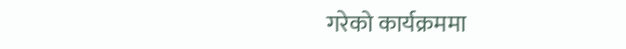गरेको कार्यक्रममा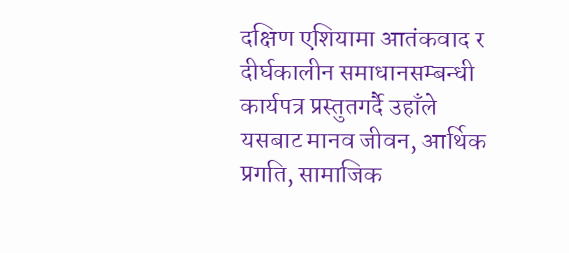दक्षिण एशियामा आतंकवाद र दीर्घकालीन समाधानसम्बन्धी कार्यपत्र प्रस्तुतगर्दै उहाँले यसबाट मानव जीवन, आर्थिक प्रगति, सामाजिक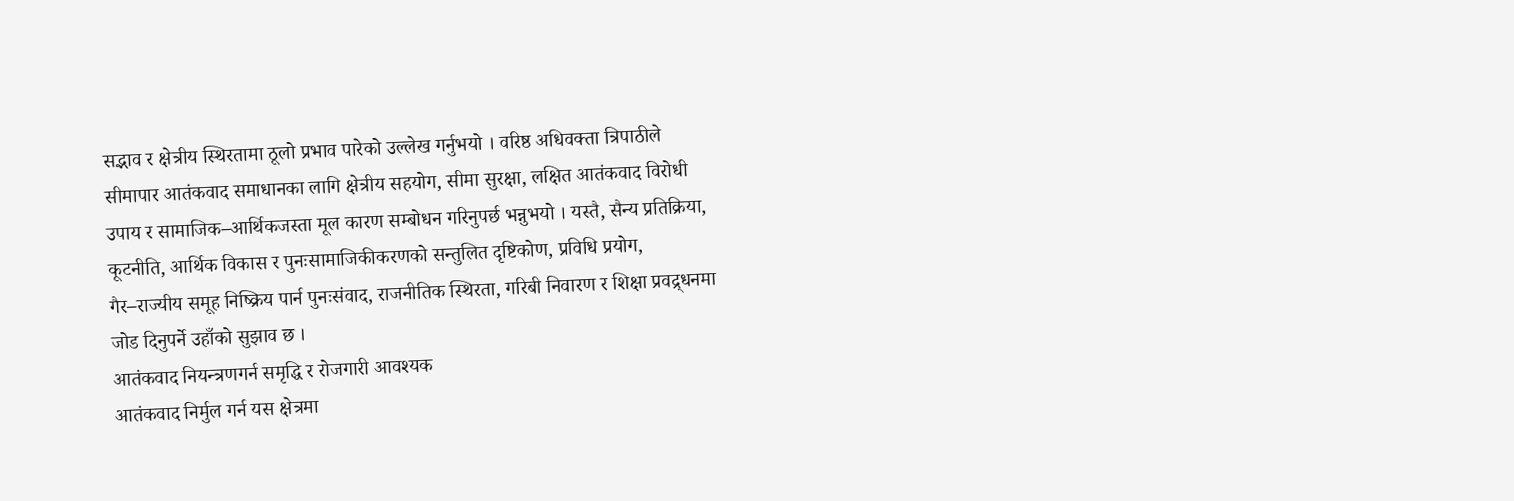सद्भाव र क्षेत्रीय स्थिरतामा ठूलो प्रभाव पारेको उल्लेख गर्नुभयो । वरिष्ठ अधिवक्ता त्रिपाठीले सीमापार आतंकवाद समाधानका लागि क्षेत्रीय सहयोग, सीमा सुरक्षा, लक्षित आतंकवाद विरोधी उपाय र सामाजिक–आर्थिकजस्ता मूल कारण सम्बोधन गरिनुपर्छ भन्नुभयो । यस्तै, सैन्य प्रतिक्रिया, कूटनीति, आर्थिक विकास र पुनःसामाजिकीकरणको सन्तुलित दृष्टिकोण, प्रविधि प्रयोग, गैर–राज्यीय समूह निष्क्रिय पार्न पुनःसंवाद, राजनीतिक स्थिरता, गरिबी निवारण र शिक्षा प्रवद्र्धनमा जोड दिनुपर्ने उहाँको सुझाव छ ।
आतंकवाद नियन्त्रणगर्न समृद्धि र रोजगारी आवश्यक
आतंकवाद निर्मुल गर्न यस क्षेत्रमा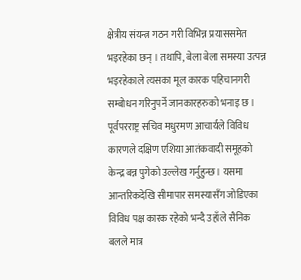क्षेत्रीय संयन्त्र गठन गरी विभिन्न प्रयाससमेत भइरहेका छन् । तथापि, बेला बेला समस्या उत्पन्न भइरहेकाले त्यसका मूल कारक पहिचानगरी सम्बोधन गरिनुपर्ने जानकारहरुको भनाइ छ । पूर्वपरराष्ट्र सचिव मधुरमण आचार्यले विविध कारणले दक्षिण एशिया आतंकवादी समूहको केन्द्र बन्न पुगेको उल्लेख गर्नुहुन्छ । यसमा आन्तरिकदेखि सीमापार समस्यासँग जोडिएका विविध पक्ष कारक रहेको भन्दै उहाँले सैनिक बलले मात्र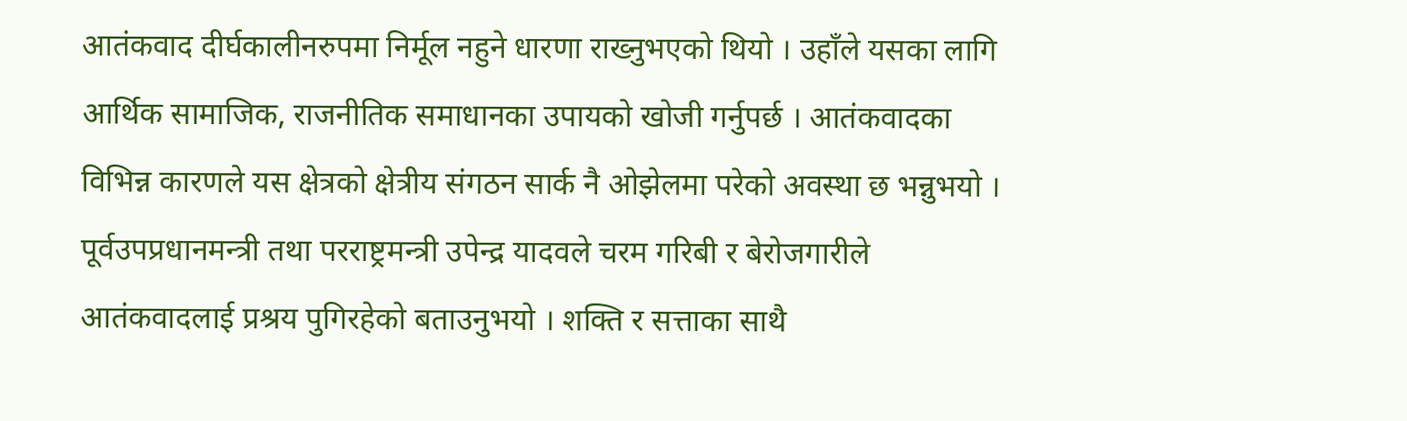आतंकवाद दीर्घकालीनरुपमा निर्मूल नहुने धारणा राख्नुभएको थियो । उहाँले यसका लागि आर्थिक सामाजिक, राजनीतिक समाधानका उपायको खोजी गर्नुपर्छ । आतंकवादका विभिन्न कारणले यस क्षेत्रको क्षेत्रीय संगठन सार्क नै ओझेलमा परेको अवस्था छ भन्नुभयो । पूर्वउपप्रधानमन्त्री तथा परराष्ट्रमन्त्री उपेन्द्र यादवले चरम गरिबी र बेरोजगारीले आतंकवादलाई प्रश्रय पुगिरहेको बताउनुभयो । शक्ति र सत्ताका साथै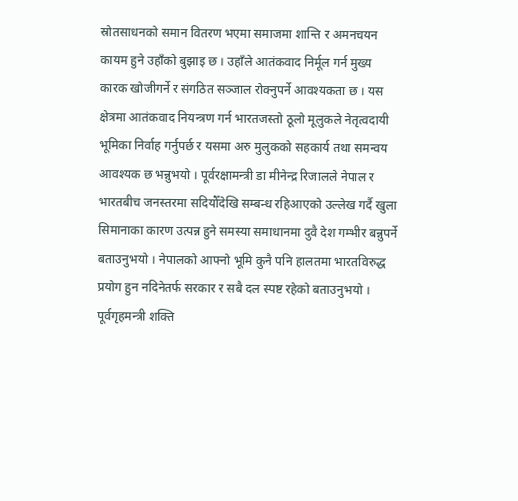स्रोतसाधनको समान वितरण भएमा समाजमा शान्ति र अमनचयन कायम हुने उहाँको बुझाइ छ । उहाँले आतंकवाद निर्मूल गर्न मुख्य कारक खोजीगर्ने र संगठित सञ्जाल रोक्नुपर्ने आवश्यकता छ । यस क्षेत्रमा आतंकवाद नियन्त्रण गर्न भारतजस्तो ठूलो मूलुकले नेतृत्वदायी भूमिका निर्वाह गर्नुपर्छ र यसमा अरु मुलुकको सहकार्य तथा समन्वय आवश्यक छ भन्नुभयो । पूर्वरक्षामन्त्री डा मीनेन्द्र रिजालले नेपाल र भारतबीच जनस्तरमा सदियौँदेखि सम्बन्ध रहिआएको उल्लेख गर्दै खुला सिमानाका कारण उत्पन्न हुने समस्या समाधानमा दुवै देश गम्भीर बन्नुपर्ने बताउनुभयो । नेपालको आफ्नो भूमि कुनै पनि हालतमा भारतविरुद्ध प्रयोग हुन नदिनेतर्फ सरकार र सबै दल स्पष्ट रहेको बताउनुभयो । पूर्वगृहमन्त्री शक्ति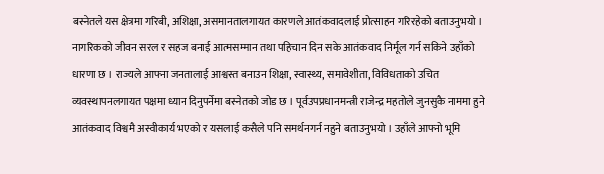बस्नेतले यस क्षेत्रमा गरिबी, अशिक्षा, असमानतालगायत कारणले आतंकवादलाई प्रोत्साहन गरिरहेको बताउनुभयो । नागरिकको जीवन सरल र सहज बनाई आत्मसम्मान तथा पहिचान दिन सके आतंकवाद निर्मूल गर्न सकिने उहाँको धारणा छ । राज्यले आफ्ना जनतालाई आश्वस्त बनाउन शिक्षा, स्वास्थ्य, समावेशीता, विविधताको उचित व्यवस्थापनलगायत पक्षमा ध्यान दिनुपर्नेमा बस्नेतको जोड छ । पूर्वउपप्रधानमन्त्री राजेन्द्र महतोले जुनसुकै नाममा हुने आतंकवाद विश्वमै अस्वीकार्य भएको र यसलाई कसैले पनि समर्थनगर्न नहुने बताउनुभयो । उहाँले आफ्नो भूमि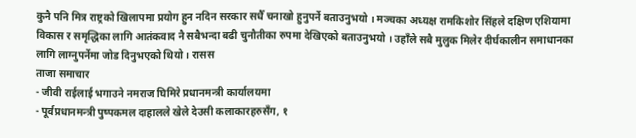कुनै पनि मित्र राष्ट्रको खिलापमा प्रयोग हुन नदिन सरकार सधैँ चनाखो हुनुपर्ने बताउनुभयो । मञ्चका अध्यक्ष रामकिशोर सिंहले दक्षिण एशियामा विकास र समृद्धिका लागि आतंकवाद नै सबैभन्दा बढी चुनौतीका रुपमा देखिएको बताउनुभयो । उहाँले सबै मुलुक मिलेर दीर्घकालीन समाधानका लागि लाग्नुपर्नेमा जोड दिनुभएको थियो । रासस
ताजा समाचार
- जीवी राईलाई भगाउने नमराज घिमिरे प्रधानमन्त्री कार्यालयमा
- पूर्वप्रधानमन्त्री पुष्पकमल दाहालले खेले देउसी कलाकारहरुसँग, १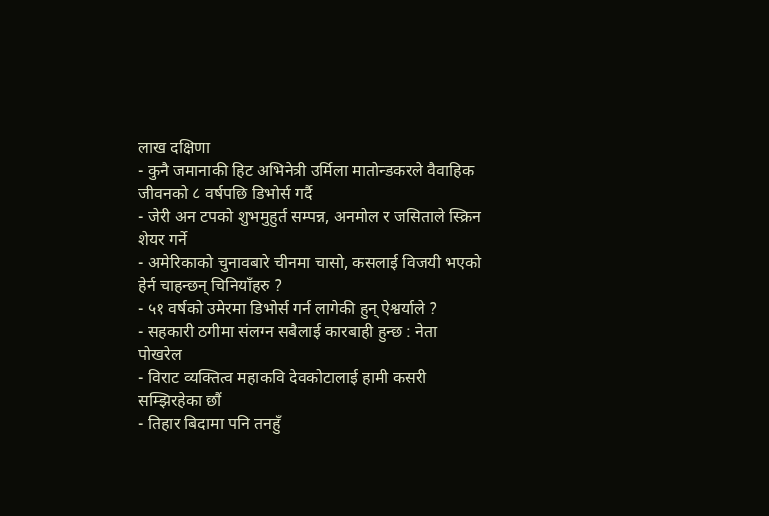लाख दक्षिणा
- कुनै जमानाकी हिट अभिनेत्री उर्मिला मातोन्डकरले वैवाहिक जीवनको ८ वर्षपछि डिभोर्स गर्दै
- जेरी अन टपको शुभमुहुर्त सम्पन्न, अनमोल र जसिताले स्क्रिन शेयर गर्ने
- अमेरिकाको चुनावबारे चीनमा चासो, कसलाई विजयी भएको हेर्न चाहन्छन् चिनियाँहरु ?
- ५१ वर्षको उमेरमा डिभोर्स गर्न लागेकी हुन् ऐश्वर्याले ?
- सहकारी ठगीमा संलग्न सबैलाई कारबाही हुन्छ : नेता पोखरेल
- विराट व्यक्तित्व महाकवि देवकोटालाई हामी कसरी सम्झिरहेका छौं
- तिहार बिदामा पनि तनहुँ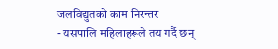जलविद्युतको काम निरन्तर
- यसपालि महिलाहरूले तय गर्दै छन्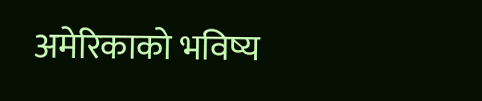अमेरिकाको भविष्य